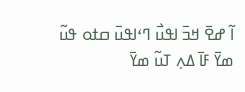ߊ߬ ߝߐ߫ ߞߏ߫ ߊߟߎ߯ ߣߵߊߟߎ߫ ߛߙߋ ߟߎ߬ ߘߌ߫ ߓߊ߫ ߡߍ߲ ߠߎ߬ ߘߌ߫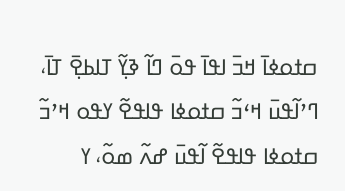ߛߙߋߦߊ߫ ߞߏ߫ ߊߟߊ߫ ߟߋ߫ ߣߊ߬ ߢߌ߲߬ ߠߊߕߐ߲߫ ߠߊ߫، ߣߴߊ߬ߟߎ߫ ߞߵߏ߬ ߛߙߋߦߊ ߟߊߟߐ߬ ߌߟߋ ߞߴߏ߬ ߛߙߋߦߊ ߟߊߟߐ߬ ߊ߬ߟߎ߫ ߝߍ߬ ߘߋ߬، ߌ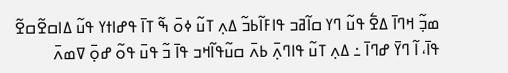ߘߏ߲߬ ߞߣߊ߫ ߡߐ߱ ߟߎ߬ ߣߌ ߛߊ߬ߥߏ ߟߊߓߊ߬ߕߏ߬ ߡߍ߲ ߠߎ߬ ߦߋ߫ ߒ߬ ߠߊ߫ ߟߝߊߙߌ ߟߎ߬ ߡߊߛߐ߬ߛߐ߬ ߟߊ߫، ߊ߬ ߣߌ߫ ߝߣߊ߫ ߸ ߡߍ߲ ߠߎ߬ ߟߊߣߍ߲߫ ߕߍ߫ ߛߎ߬ߟߊ߬ߞߏ ߟߊ߫ ߏ߬ ߟߎ߫ ߟߋ߬ ߝߋ߲߫ ߜߘߍ߫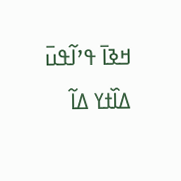ߞߢߊ߫ ߟߴߊ߬ߟߎ߫ ߡߊ߰ߙߌ ߡߊ߬